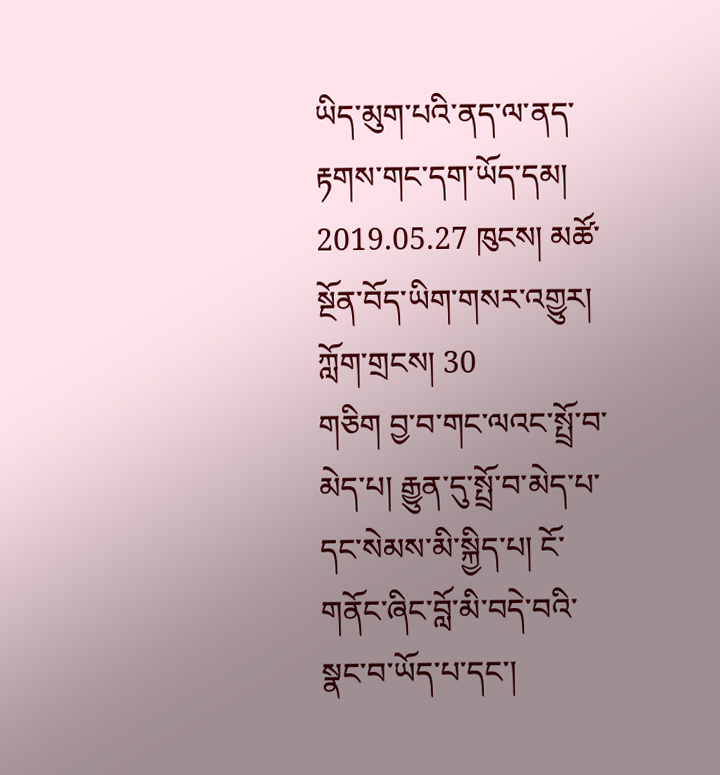ཡིད་མུག་པའི་ནད་ལ་ནད་རྟགས་གང་དག་ཡོད་དམ།
2019.05.27 ཁུངས། མཚོ་སྔོན་བོད་ཡིག་གསར་འགྱུར། ཀློག་གྲངས། 30
གཅིག བྱ་བ་གང་ལའང་སྤྲོ་བ་མེད་པ། རྒྱུན་དུ་སྤྲོ་བ་མེད་པ་དང་སེམས་མི་སྐྱིད་པ། ངོ་གནོང་ཞིང་བློ་མི་བདེ་བའི་སྣང་བ་ཡོད་པ་དང་།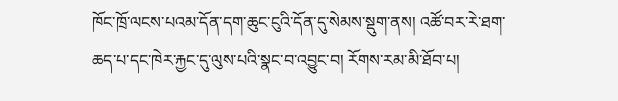ཁོང་ཁྲོ་ལངས་པའམ་དོན་དག་ཆུང་ངུའི་དོན་དུ་སེམས་སྡུག་ནས། འཚོ་བར་རེ་ཐག་ཆད་པ་དང་ཁེར་རྐྱང་དུ་ལུས་པའི་སྣང་བ་འབྱུང་བ། རོགས་རམ་མི་ཐོབ་པ།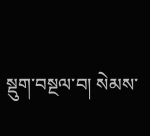སྡུག་བསྔལ་བ། སེམས་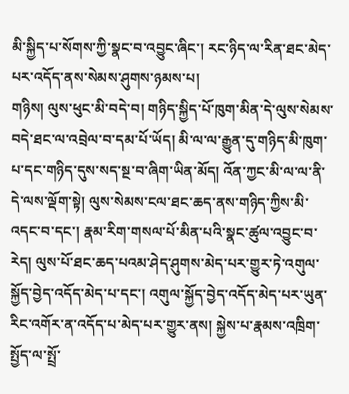མི་སྐྱིད་པ་སོགས་ཀྱི་སྣང་བ་འབྱུང་ཞིང་། རང་ཉིད་ལ་རིན་ཐང་མེད་པར་འདོད་ནས་སེམས་ཤུགས་ཉམས་པ།
གཉིས། ལུས་ཕུང་མི་བདེ་བ། གཉིད་སྐྱིད་པོ་ཁུག་མིན་དེ་ལུས་སེམས་བདེ་ཐང་ལ་འབྲེལ་བ་དམ་པོ་ཡོད། མི་ལ་ལ་རྒྱུན་དུ་གཉིད་མི་ཁུག་པ་དང་གཉིད་དུས་སད་སྔ་བ་ཞིག་ཡིན་མོད། འོན་ཀྱང་མི་ལ་ལ་ནི་དེ་ལས་ལྡོག་སྟེ། ལུས་སེམས་ངལ་ཐང་ཆད་ནས་གཉིད་ཀྱིས་མི་འདང་བ་དང་། རྣམ་རིག་གསལ་པོ་མིན་པའི་སྣང་ཚུལ་འབྱུང་བ་རེད། ལུས་པོ་ཐང་ཆད་པའམ་ཤེད་ཤུགས་མེད་པར་གྱུར་ཏེ་འགུལ་སྐྱོད་བྱེད་འདོད་མེད་པ་དང་། འགུལ་སྐྱོད་བྱེད་འདོད་མེད་པར་ཡུན་རིང་འགོར་ན་འདོད་པ་མེད་པར་གྱུར་ནས། སྐྱེས་པ་རྣམས་འཁྲིག་སྤྱོད་ལ་སྤྲོ་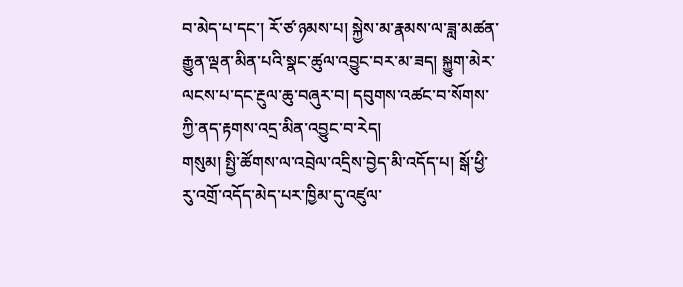བ་མེད་པ་དང་། རོ་ཙ་ཉམས་པ། སྐྱེས་མ་རྣམས་ལ་ཟླ་མཚན་རྒྱུན་ལྡན་མིན་པའི་སྣང་ཚུལ་འབྱུང་བར་མ་ཟད། སྐྱུག་མེར་ལངས་པ་དང་རྔུལ་ཆུ་བཞུར་བ། དབུགས་འཚང་བ་སོགས་ཀྱི་ནད་རྟགས་འདྲ་མིན་འབྱུང་བ་རེད།
གསུམ། སྤྱི་ཚོགས་ལ་འབྲེལ་འདྲིས་བྱེད་མི་འདོད་པ། སྒོ་ཕྱི་རུ་འགྲོ་འདོད་མེད་པར་ཁྱིམ་དུ་འཛུལ་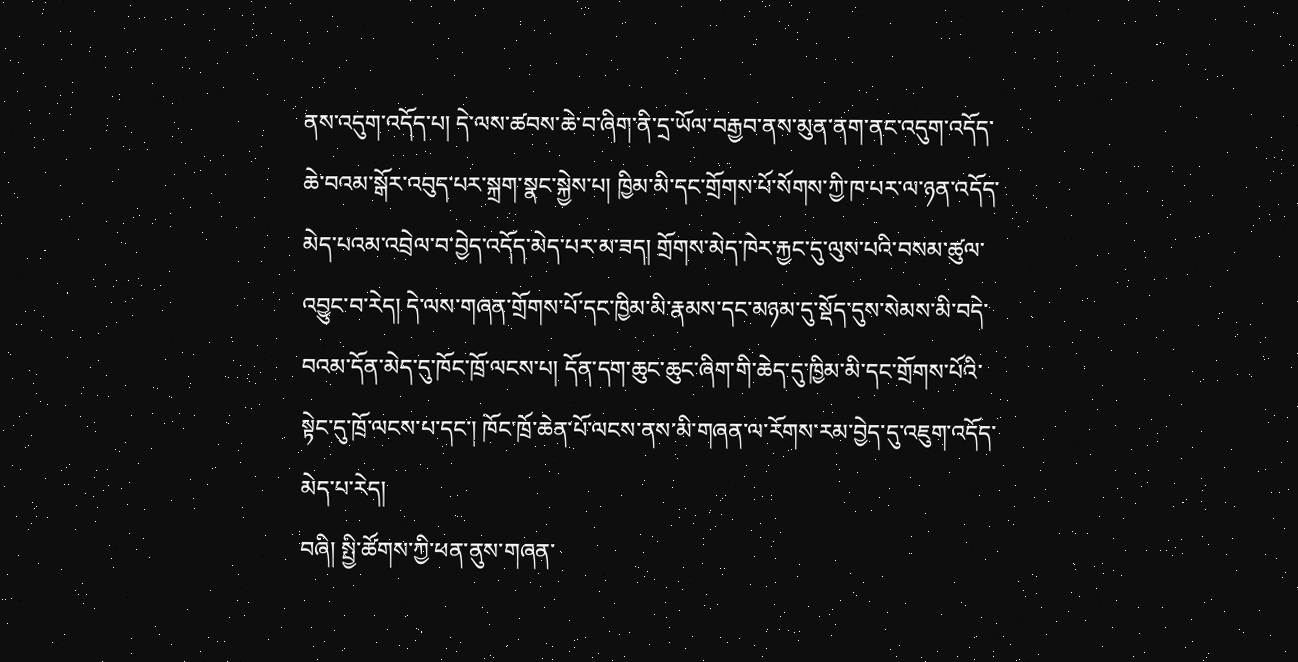ནས་འདུག་འདོད་པ། དེ་ལས་ཚབས་ཆེ་བ་ཞིག་ནི་དྲ་ཡོལ་བརྒྱབ་ནས་མུན་ནག་ནང་འདུག་འདོད་ཆེ་བའམ་སྒོར་འབུད་པར་སྐྲག་སྣང་སྐྱེས་པ། ཁྱིམ་མི་དང་གྲོགས་པོ་སོགས་ཀྱི་ཁ་པར་ལ་ཉན་འདོད་མེད་པའམ་འབྲེལ་བ་བྱེད་འདོད་མེད་པར་མ་ཟད། གྲོགས་མེད་ཁེར་རྐྱང་དུ་ལུས་པའི་བསམ་ཚུལ་འབྱུང་བ་རེད། དེ་ལས་གཞན་གྲོགས་པོ་དང་ཁྱིམ་མི་རྣམས་དང་མཉམ་དུ་སྡོད་དུས་སེམས་མི་བདེ་བའམ་དོན་མེད་དུ་ཁོང་ཁྲོ་ལངས་པ། དོན་དག་ཆུང་ཆུང་ཞིག་གི་ཆེད་དུ་ཁྱིམ་མི་དང་གྲོགས་པོའི་སྟེང་དུ་ཁྲོ་ལངས་པ་དང་། ཁོང་ཁྲོ་ཆེན་པོ་ལངས་ནས་མི་གཞན་ལ་རོགས་རམ་བྱེད་དུ་འཇུག་འདོད་མེད་པ་རེད།
བཞི། སྤྱི་ཚོགས་ཀྱི་ཕན་ནུས་གཞན་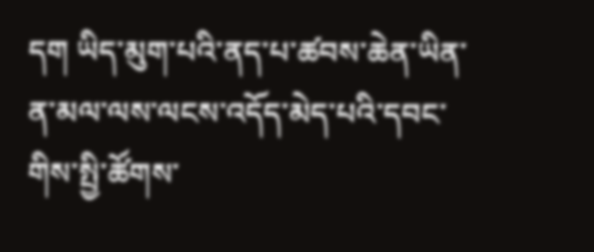དག ཡིད་མུག་པའི་ནད་པ་ཚབས་ཆེན་ཡིན་ན་མལ་ལས་ལངས་འདོད་མེད་པའི་དབང་གིས་སྤྱི་ཚོགས་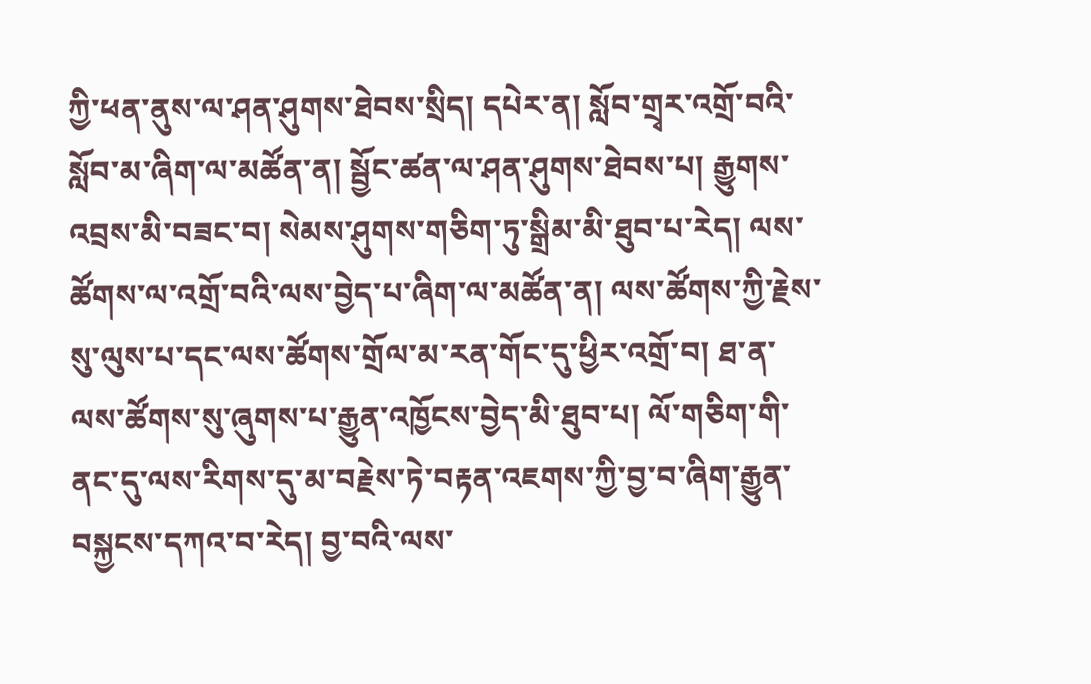ཀྱི་ཕན་ནུས་ལ་ཤན་ཤུགས་ཐེབས་སྲིད། དཔེར་ན། སློབ་གྲྭར་འགྲོ་བའི་སློབ་མ་ཞིག་ལ་མཚོན་ན། སྦྱོང་ཚན་ལ་ཤན་ཤུགས་ཐེབས་པ། རྒྱུགས་འབྲས་མི་བཟང་བ། སེམས་ཤུགས་གཅིག་ཏུ་སྒྲིམ་མི་ཐུབ་པ་རེད། ལས་ཚོགས་ལ་འགྲོ་བའི་ལས་བྱེད་པ་ཞིག་ལ་མཚོན་ན། ལས་ཚོགས་ཀྱི་རྗེས་སུ་ལུས་པ་དང་ལས་ཚོགས་གྲོལ་མ་རན་གོང་དུ་ཕྱིར་འགྲོ་བ། ཐ་ན་ལས་ཚོགས་སུ་ཞུགས་པ་རྒྱུན་འཁྱོངས་བྱེད་མི་ཐུབ་པ། ལོ་གཅིག་གི་ནང་དུ་ལས་རིགས་དུ་མ་བརྗེས་ཏེ་བརྟན་འཇགས་ཀྱི་བྱ་བ་ཞིག་རྒྱུན་བསྐྱངས་དཀའ་བ་རེད། བྱ་བའི་ལས་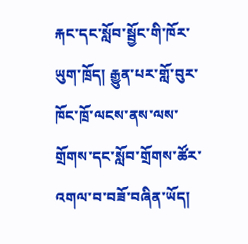རྐང་དང་སློབ་སྦྱོང་གི་ཁོར་ཡུག་ཁྲོད། རྒྱུན་པར་གློ་བུར་ཁོང་ཁྲོ་ལངས་ནས་ལས་གྲོགས་དང་སློབ་གྲོགས་ཚོར་འགལ་བ་བཟོ་བཞིན་ཡོད།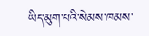ཡིད་མུག་པའི་སེམས་ཁམས་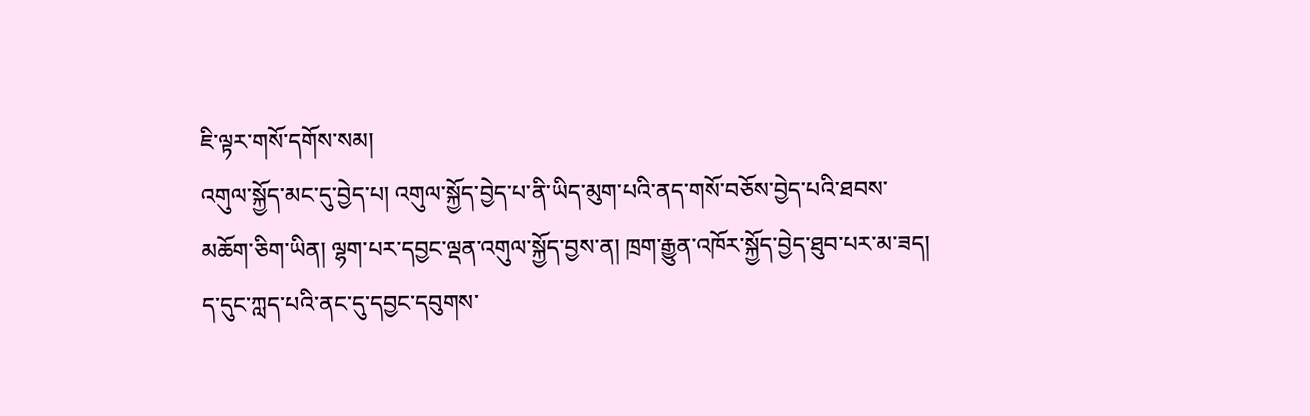ཇི་ལྟར་གསོ་དགོས་སམ།
འགུལ་སྐྱོད་མང་དུ་བྱེད་པ། འགུལ་སྐྱོད་བྱེད་པ་ནི་ཡིད་མུག་པའི་ནད་གསོ་བཅོས་བྱེད་པའི་ཐབས་མཆོག་ཅིག་ཡིན། ལྷག་པར་དབྱང་ལྡན་འགུལ་སྐྱོད་བྱས་ན། ཁྲག་རྒྱུན་འཁོར་སྐྱོད་བྱེད་ཐུབ་པར་མ་ཟད། ད་དུང་ཀླད་པའི་ནང་དུ་དབྱང་དབུགས་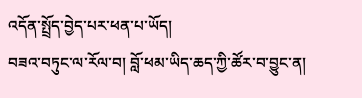འདོན་སྤྲོད་བྱེད་པར་ཕན་པ་ཡོད།
བཟའ་བཏུང་ལ་རོལ་བ། བློ་ཕམ་ཡིད་ཆད་ཀྱི་ཚོར་བ་བྱུང་ན།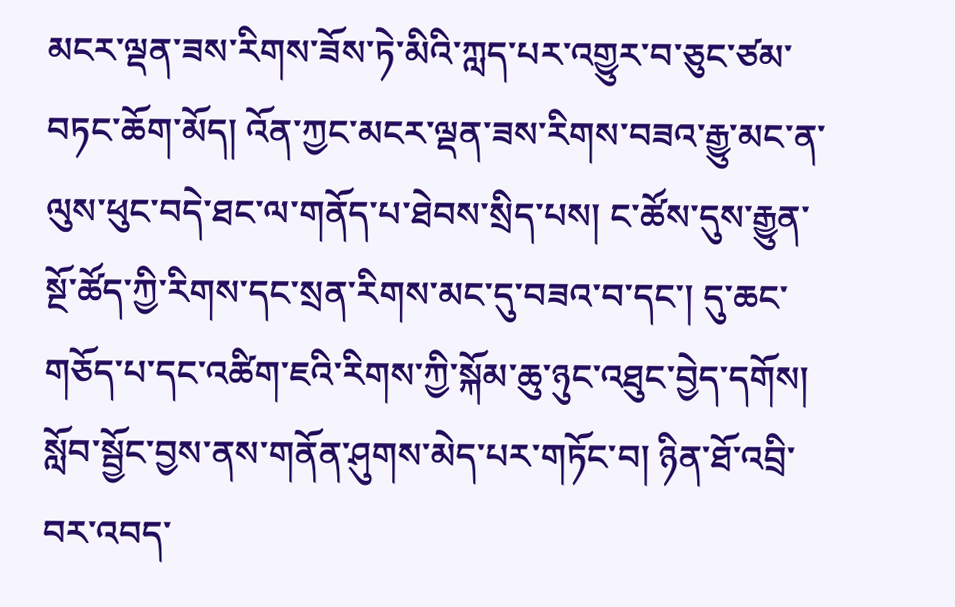མངར་ལྡན་ཟས་རིགས་ཟོས་ཏེ་མིའི་ཀླད་པར་འགྱུར་བ་ཅུང་ཙམ་བཏང་ཆོག་མོད། འོན་ཀྱང་མངར་ལྡན་ཟས་རིགས་བཟའ་རྒྱུ་མང་ན་ལུས་ཕུང་བདེ་ཐང་ལ་གནོད་པ་ཐེབས་སྲིད་པས། ང་ཚོས་དུས་རྒྱུན་སྔོ་ཚོད་ཀྱི་རིགས་དང་སྲན་རིགས་མང་དུ་བཟའ་བ་དང་། དུ་ཆང་གཅོད་པ་དང་འཚིག་ཇའི་རིགས་ཀྱི་སྐོམ་ཆུ་ཉུང་འཐུང་བྱེད་དགོས།
སློབ་སྦྱོང་བྱས་ནས་གནོན་ཤུགས་མེད་པར་གཏོང་བ། ཉིན་ཐོ་འབྲི་བར་འབད་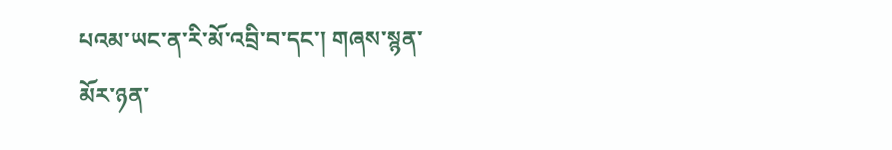པའམ་ཡང་ན་རི་མོ་འབྲི་བ་དང་། གཞས་སྙན་མོར་ཉན་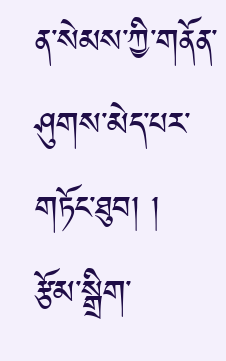ན་སེམས་ཀྱི་གནོན་ཤུགས་མེད་པར་གཏོང་ཐུབ། །
རྩོམ་སྒྲིག་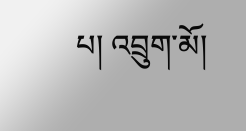པ། འབྲུག་མོ།